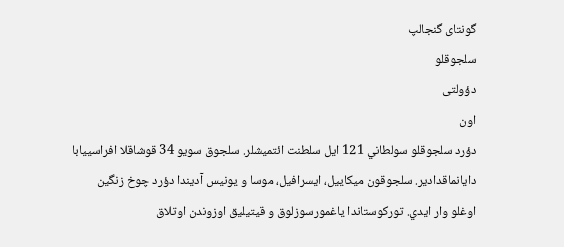گونتای گنجالپ
سلجوقلو
دؤولتی
اون
دؤرد سلجوقلو سولطاني 121 ايل سلطنت ائتميشلر. سلجوق سويو 34 قوشاقلا افراسييابا
دايانماقدادير. سلجوقون ميکاييل، ايسرافيل، موسا و يونيس آديندا دؤرد چوخ زنگين
اوغلو وار ايدي. تورکوستاندا ياغمورسوزلوق و قيتيليق اوزوندن اوتلاق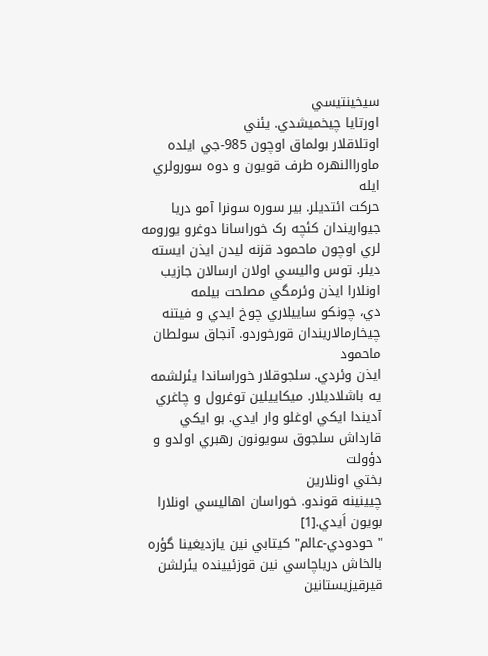سيخينتيسي
اورتايا چيخميشدي. يئني
اوتلاقلار بولماق اوچون 985-جي ايلده ماوراالنهره طرف قويون و دوه سورولري ايله
حرکت ائتديلر. بير سوره سونرا آمو دريا جيواريندان کئچه رک خوراسانا دوغرو يورومه
لري اوچون ماحمود قزنه ليدن ايذن ايسته ديلر. توس واليسي اولان ارسالان جازيب
اونلارا ايذن وئرمگي مصلحت بيلمه
دي، چونکو ساييلاري چوخ ايدي و فيتنه چيخارمالاريندان قورخوردو. آنجاق سولطان ماحمود
ايذن وئردي. سلجوقلار خوراساندا يئرلشمه يه باشلاديلار. ميکاييلين توغرول و چاغري
آديندا ايکي اوغلو وار ايدي. بو ايکي قارداش سلجوق سويونون رهبري اولدو و دؤولت
بختي اونلارين
چيينينه قوندو. خوراسان اهاليسي اونلارا بويون اَيدي.[1]
" حودودي-عالم" کيتابي نين يازديغينا گؤره
بالخاش درياچاسي نين قوزئيينده يئرلشن قيرقيزيستانين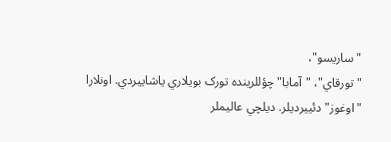"ساريسو"،
"تورقاي"، "آمابا" چؤللرينده تورک بويلاري ياشاييردي. اونلارا
"اوغوز" دئييرديلر. ديلچي عاليملر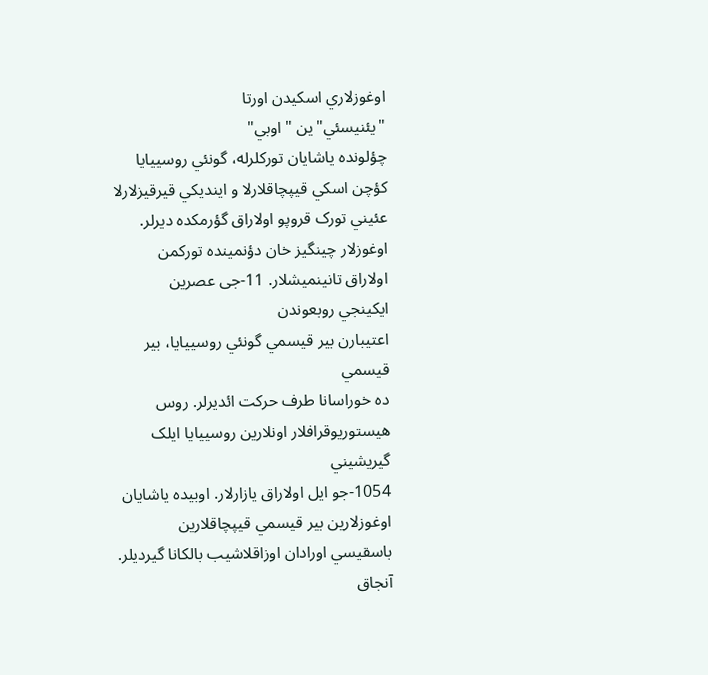اوغوزلاري اسکيدن اورتا
"يئنيسئي"ين " اوبي"
چؤلونده ياشايان تورکلرله، گونئي روسييايا کؤچن اسکي قيپچاقلارلا و اينديکي قيرقيزلارلا
عئيني تورک قروپو اولاراق گؤرمکده ديرلر. اوغوزلار چينگيز خان دؤنمينده تورکمن
اولاراق تانينميشلار. 11-جی عصرين
ايکينجي روبعوندن
اعتيبارن بير قيسمي گونئي روسييايا، بير قيسمي
ده خوراسانا طرف حرکت ائديرلر. روس هيستوريوقرافلار اونلارين روسييايا ايلک گيريشيني
1054-جو ايل اولاراق يازارلار. اوبيده ياشايان اوغوزلارين بير قيسمي قيپچاقلارين
باسقيسي اورادان اوزاقلاشيب بالکانا گيرديلر. آنجاق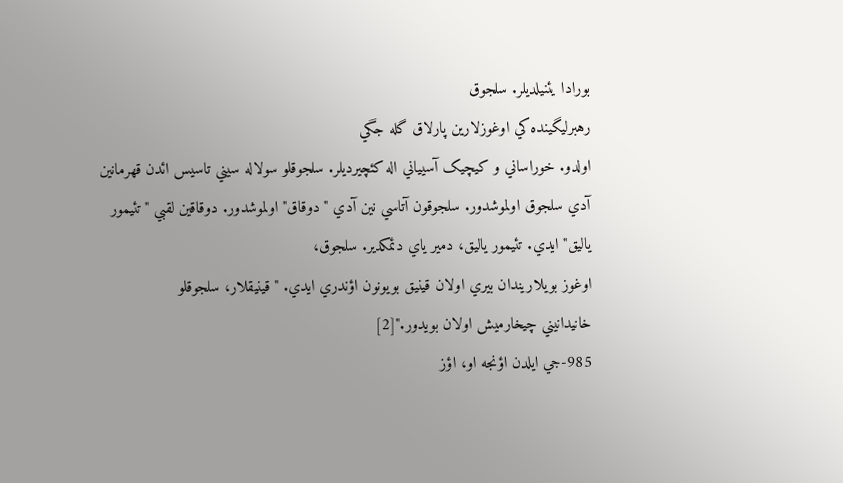بورادا يئنيلديلر. سلجوق
رهبرليگينده کي اوغوزلارين پارلاق گله جگي
اولدو. خوراساني و کيچيک آسيياني اله کئچيرديلر. سلجوقلو سولاله سيني تاسيس ائدن قهرمانين
آدي سلجوق اولموشدور. سلجوقون آتاسي نين آدي "دوقاق" اولموشدور. دوقاقين لقبي "تئيمور
ياليق" ايدي. تئيمور ياليق، دمير ياي دئمکدير. سلجوق،
اوغوز بويلاريندان بيري اولان قينيق بويونون اؤندري ايدي. "قينيقلار، سلجوقلو
خانيدانيني چيخارميش اولان بويدور."[2]
985-جي ايلدن اؤنجه او، اؤز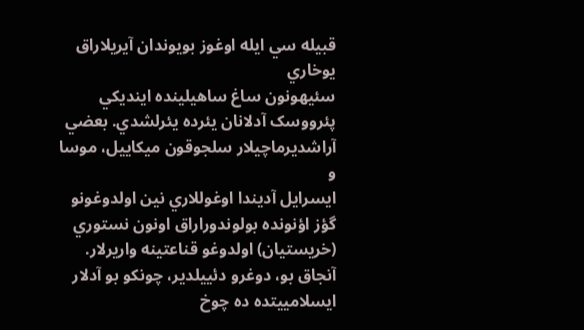قبيله سي ايله اوغوز بويوندان آيريلاراق يوخاري
سئيهونون ساغ ساهيلينده اينديکي پئرووسک آدلانان يئرده يئرلشدي. بعضي آراشديرماچيلار سلجوقون ميکاييل، موسا و
ايسرايل آديندا اوغوللاري نين اولدوغونو گؤز اؤنونده بولوندوراراق اونون نستوري
(خريستيان) اولدوغو قناعتينه واريرلار. آنجاق بو، دوغرو دئييلدير، چونکو بو آدلار
ايسلامييتده ده چوخ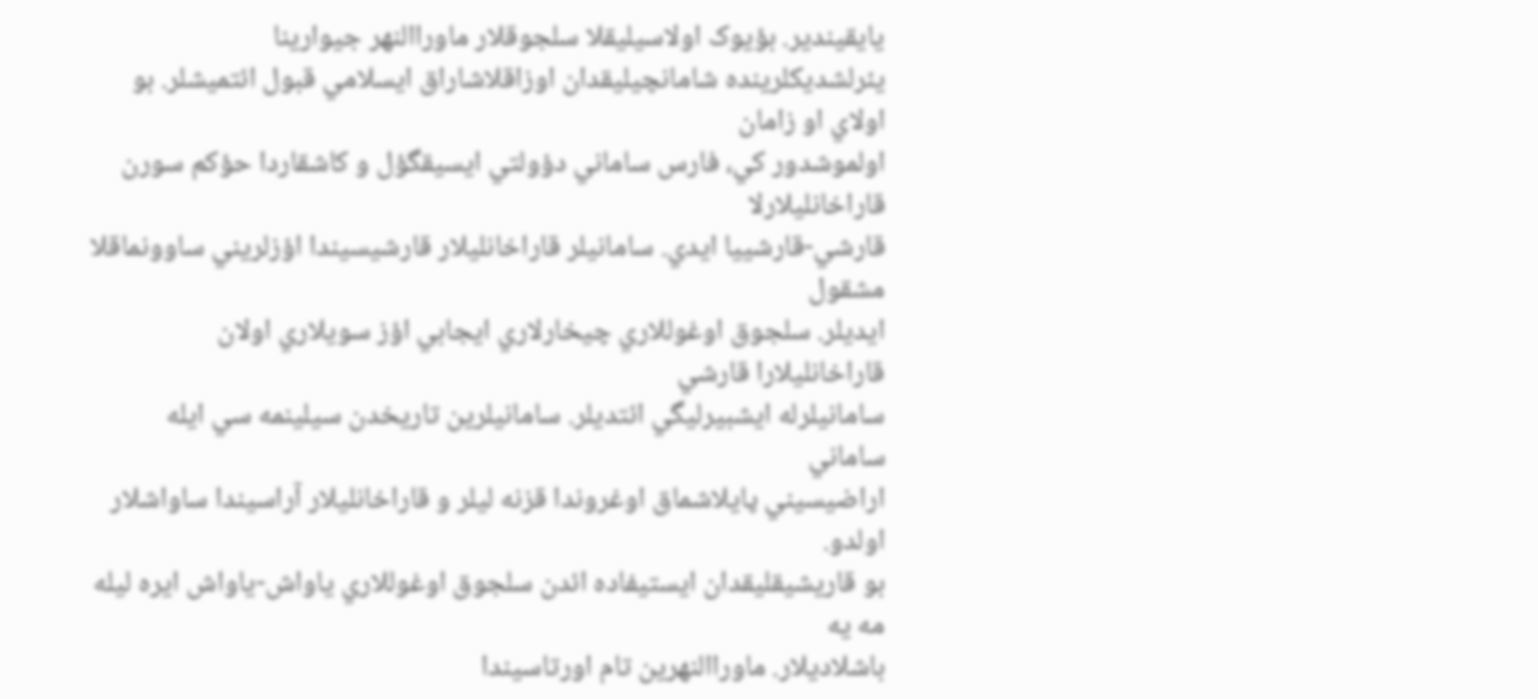يايقيندير. بؤيوک اولاسيليقلا سلجوقلار ماوراالنهر جيوارينا
يئرلشديکلرينده شامانچيليقدان اوزاقلاشاراق ايسلامي قبول ائتميشلر. بو اولاي او زامان
اولموشدور کي، فارس ساماني دؤولتي ايسيقگؤل و کاشقاردا حؤکم سورن قاراخانليلارلا
قارشي-قارشييا ايدي. سامانيلر قاراخانليلار قارشيسيندا اؤزلريني ساوونماقلا مشقول
ايديلر. سلجوق اوغوللاري چيخارلاري ايجابي اؤز سويلاري اولان قاراخانليلارا قارشي
سامانيلرله ايشبيرليگي ائتديلر. سامانيلرين تاريخدن سيلينمه سي ايله ساماني
اراضيسيني پايلاشماق اوغروندا قزنه ليلر و قاراخانليلار آراسيندا ساواشلار اولدو.
بو قاريشيقليقدان ايستيفاده ائدن سلجوق اوغوللاري ياواش-ياواش ايره ليله مه يه
باشلاديلار. ماوراالنهرين تام اورتاسيندا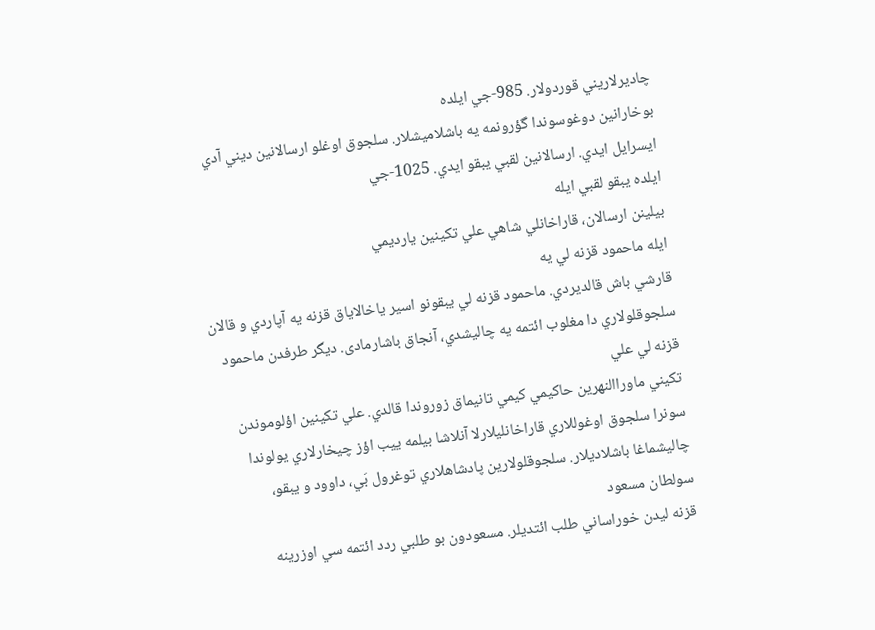چاديرلاريني قوردولار. 985-جي ايلده
بوخارانين دوغوسوندا گؤرونمه يه باشلاميشلار. سلجوق اوغلو ارسالانين ديني آدي
ايسرايل ايدي. ارسالانين لقبي يبقو ايدي. 1025-جي
ايلده يبقو لقبي ايله
بيلينن ارسالان، قاراخانلي شاهي علي تکينين يارديمي
ايله ماحمود قزنه لي یه
قارشي باش قالديردي. ماحمود قزنه لي يبقونو اسير ياخالاياق قزنه يه آپاردي و قالان
سلجوقلولاري دا مغلوب ائتمه يه چاليشدي، آنجاق باشارمادی. ديگر طرفدن ماحمود
قزنه لي علي
تکيني ماوراالنهرين حاکيمي کيمي تانيماق زوروندا قالدي. علي تکينين اؤلوموندن
سونرا سلجوق اوغوللاري قاراخانليلارلا آنلاشا بيلمه ييب اؤز چيخارلاري يولوندا
چاليشماغا باشلاديلار. سلجوقلولارين پادشاهلاري توغرول بَي، داوود و يبقو،
سولطان مسعود
قزنه ليدن خوراساني طلب ائتديلر. مسعودون بو طلبي ردد ائتمه سي اوزرينه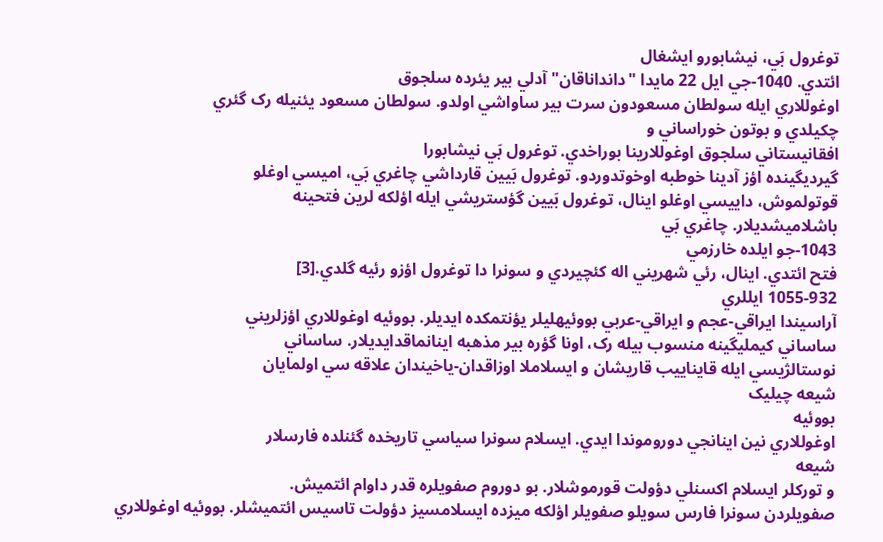توغرول بَي، نيشابورو ايشغال
ائتدي. 1040-جي ايل 22 مايدا "دانداناقان" آدلي بير يئرده سلجوق
اوغوللاري ايله سولطان مسعودون سرت بير ساواشي اولدو. سولطان مسعود يئنيله رک گئري
چکيلدي و بوتون خوراساني و
افقانيستاني سلجوق اوغوللارينا بوراخدي. توغرول بَي نيشابورا
گيرديگينده اؤز آدينا خوطبه اوخوتدوردو. توغرول بَيين قارداشي چاغري بَي، اميسي اوغلو
قوتولموش، داييسي اوغلو اينال، توغرول بَيين گؤستريشي ايله اؤلکه لرين فتحينه
باشلاميشديلار. چاغري بَي
1043-جو ايلده خارزمي
فتح ائتدي. اينال، رئي شهريني اله کئچيردي و سونرا دا توغرول اؤزو رئيه گلدي.[3]
1055-932 ايللري
آراسيندا ايراقي-عجم و ايراقي-عربي بووئيهليلر يؤنتمکده ايديلر. بووئيه اوغوللاري اؤزلريني
ساساني کيمليگينه منسوب بيله رک، اونا گؤره بير مذهبه اينانماقدايديلار. ساساني
نوستالژيسي ايله قايناييب قاريشان و ايسلاملا اوزاقدان-ياخيندان علاقه سي اولمايان
شيعه چيليک
بووئيه
اوغوللاري نين اينانجي دوروموندا ايدي. ايسلام سونرا سياسي تاريخده گئنلده فارسلار
شيعه
و تورکلر ايسلام اکسنلي دؤولت قورموشلار. بو دوروم صفويلره قدر داوام ائتميش.
صفويلردن سونرا فارس سويلو صفويلر اؤلکه ميزده ايسلامسيز دؤولت تاسيس ائتميشلر. بووئيه اوغوللاري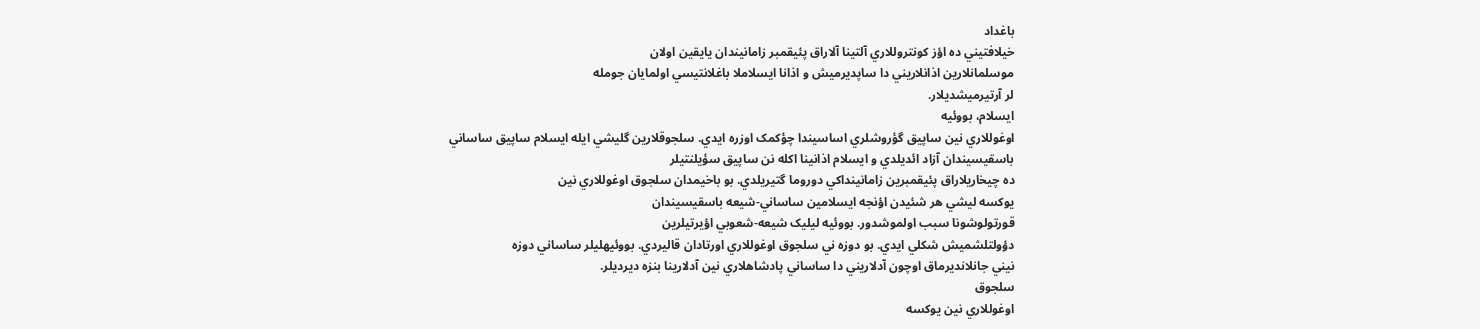باغداد
خيلافتيني ده اؤز کونتروللاري آلتينا آلاراق پئيقمبر زامانيندان يايقين اولان
موسلمانلارين اذانلاريني دا ساپديرميش و اذانا ايسلاملا باغلانتيسي اولمايان جومله
لر آرتيرميشديلار.
ايسلام، بووئيه
اوغوللاري نين ساپيق گؤروشلري اساسيندا چؤکمک اوزره ايدي. سلجوقلارين گليشي ایله ايسلام ساپيق ساساني
باسقيسيندان آزاد ائديلدي و ايسلام اذانينا اکله نن ساپيق سؤيلنتيلر
ده چيخاريلاراق پئيقمبرين زامانينداکي دوروما گتيريلدي. بو باخيمدان سلجوق اوغوللاري نين
يوکسه ليشي هر شئيدن اؤنجه ايسلامين ساساني-شيعه باسقيسيندان
قورتولوشونا سبب اولموشدور. بووئيه لیلیک شيعه-شعوبي اؤيرتيلرين
دؤولتلشميش شکلي ايدي. بو دوزه ني سلجوق اوغوللاري اورتادان قاليردي. بووئيهليلر ساساني دوزه
نيني جانلانديرماق اوچون آدلاريني دا ساساني پادشاهلاري نين آدلارينا بنزه ديرديلر.
سلجوق
اوغوللاري نين يوکسه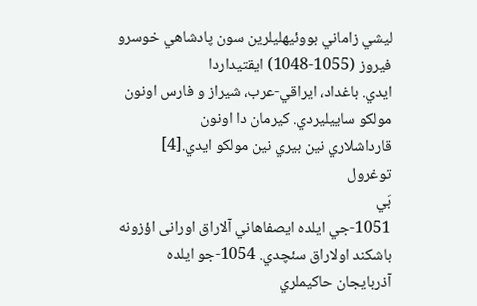ليشي زاماني بووئيهليلرين سون پادشاهي خوسرو فيروز (1055-1048) ايقتيداردا
ايدي. باغداد، ايراقي-عرب، شيراز و فارس اونون مولکو ساييليردي. کيرمان دا اونون
قارداشلاري نين بيري نين مولکو ايدي.[4]
توغرول
بَي
1051-جي ايلده ايصفاهاني آلاراق اورانی اؤزونه باشکند اولاراق سئچدي. 1054-جو ايلده
آذربايجان حاکيملري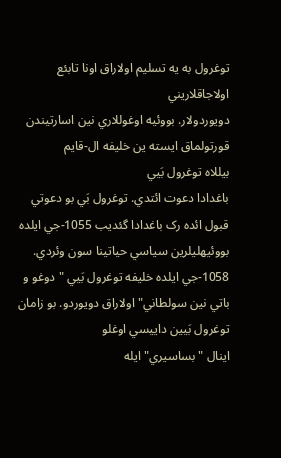توغرول به يه تسليم اولاراق اونا تابئع اولاجاقلاريني
دويوردولار. بووئيه اوغوللاري نين اسارتيندن قورتولماق ايسته ين خليفه ال-قايم
بيللاه توغرول بَيي
باغدادا دعوت ائتدي. توغرول بَي بو دعوتي قبول ائده رک باغدادا گئدیب 1055-جي ايلده
بووئيهليلرين سياسي حياتينا سون وئردي. 1058-جي ايلده خليفه توغرول بَيي "دوغو و
باتي نين سولطاني" اولاراق دويوردو. بو زامان توغرول بَيين داييسي اوغلو
اينال "بساسيري" ايله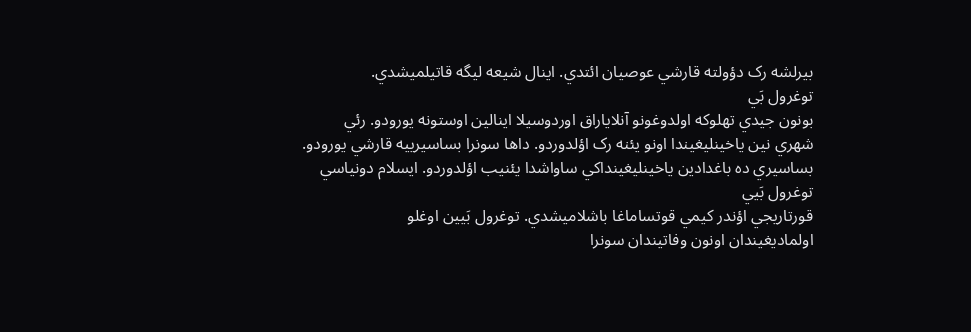بيرلشه رک دؤولته قارشي عوصيان ائتدي. اينال شيعه ليگه قاتيلميشدي.
توغرول بَي
بونون جيدي تهلوکه اولدوغونو آنلاياراق اوردوسيلا اينالین اوستونه یورودو. رئي
شهري نين ياخينليغيندا اونو يئنه رک اؤلدوردو. داها سونرا بساسيرييه قارشي يورودو.
بساسيري ده باغدادين ياخينليغينداکي ساواشدا يئنيب اؤلدوردو. ايسلام دونياسي
توغرول بَيي
قورتاريجي اؤندر کيمي قوتساماغا باشلاميشدي. توغرول بَيين اوغلو
اولماديغيندان اونون وفاتيندان سونرا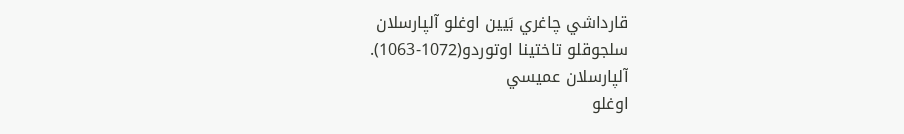قارداشي چاغري بَيين اوغلو آلپارسلان
سلجوقلو تاختينا اوتوردو(1072-1063).
آلپارسلان عميسي
اوغلو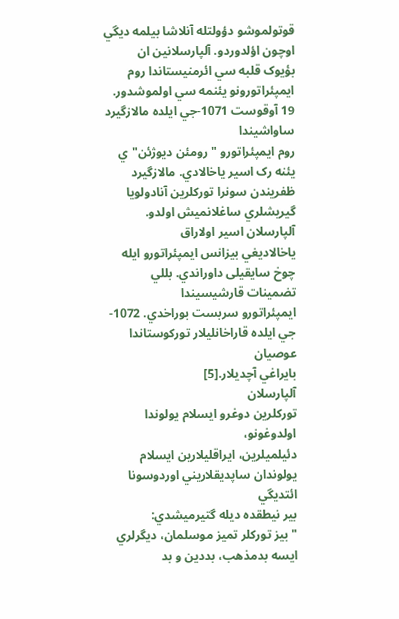قوتولموشو دؤولتله آنلاشا بيلمه ديگي اوچون اؤلدوردو. آلپارسلانين ان بؤيوک قلبه سي ائرمنيستاندا روم
ايمپئراتورونو يئنمه سي اولموشدور. 19 آوقوست 1071-جي ايلده مالازگيرد ساواشيندا
روم ايمپئراتورو "رومئن ديوژئن"ي يئنه رک اسير ياخالادي. مالازگيرد
ظفريندن سونرا تورکلرين آنادولويا گيريشلري ساغلانميش اولدو. آلپارسلان اسير اولاراق
ياخالاديغي بيزانس ايمپئراتورو ايله چوخ سايقيلی داوراندي. بللي تضمينات قارشيسيندا
ايمپئراتورو سربست بوراخدي. 1072-جي ايلده قاراخانليلار تورکوستاندا عوصيان
بايراغي آچديلار.[5]
آلپارسلان
تورکلرين دوغرو ايسلام يولوندا اولدوغونو،
دئيلميلرين، ايراقليلارين ايسلام يولوندان ساپديقلاريني اوردوسونا ائتديگي
بير نيطقده ديله گتيرميشدي:
"بيز تورکلر تميز موسلمان، ديگرلري ايسه بدمذهب، بددين و بد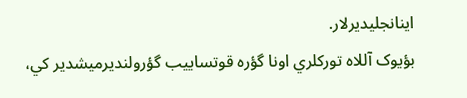اينانجليديرلار.
بؤيوک آللاه تورکلري اونا گؤره قوتساييب گؤرولنديرميشدير کي،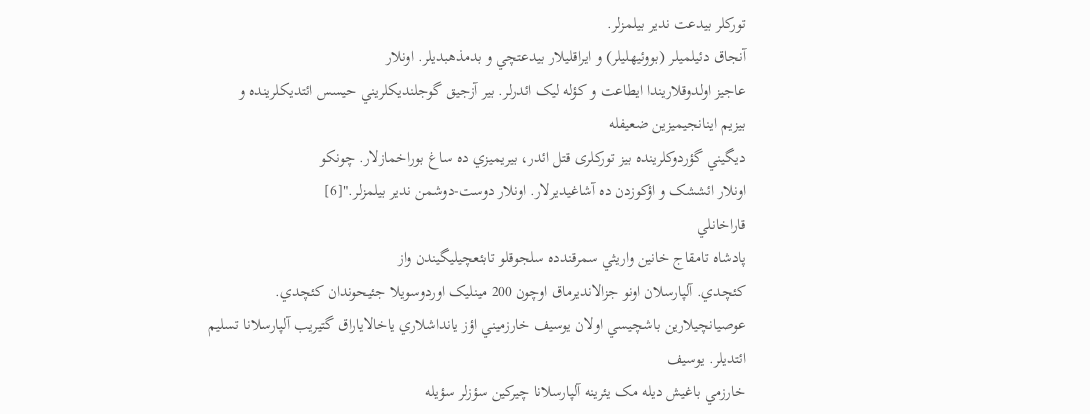تورکلر بيدعت ندير بيلمزلر.
آنجاق دئيلميلر (بووئيهليلر) و ايراقليلار بيدعتچي و بدمذهبديلر. اونلار
عاجيز اولدوقلاريندا ايطاعت و کؤله ليک ائدرلر. بير آزجيق گوجلنديکلريني حيسس ائتديکلرينده و
بيزيم اينانجيميزين ضعيفله
ديگيني گؤردوکلرينده بيز تورکلری قتل ائدر، بيريميزي ده ساغ بوراخمازلار. چونکو
اونلار ائششک و اؤکوزدن ده آشاغيديرلار. اونلار دوست-دوشمن ندير بيلمزلر."[6]
قاراخانلي
پادشاه تامقاج خانين واريثي سمرقندده سلجوقلو تابئعچيليگيندن واز
کئچدي. آلپارسلان اونو جزالانديرماق اوچون 200 مينليک اوردوسويلا جئيحوندان کئچدي.
عوصيانچيلارين باشچيسي اولان يوسيف خارزميني اؤز يانداشلاري ياخالاياراق گتيريب آلپارسلانا تسليم
ائتديلر. يوسيف
خارزمي باغيش ديله مک يئرينه آلپارسلانا چيرکين سؤزلر سؤيله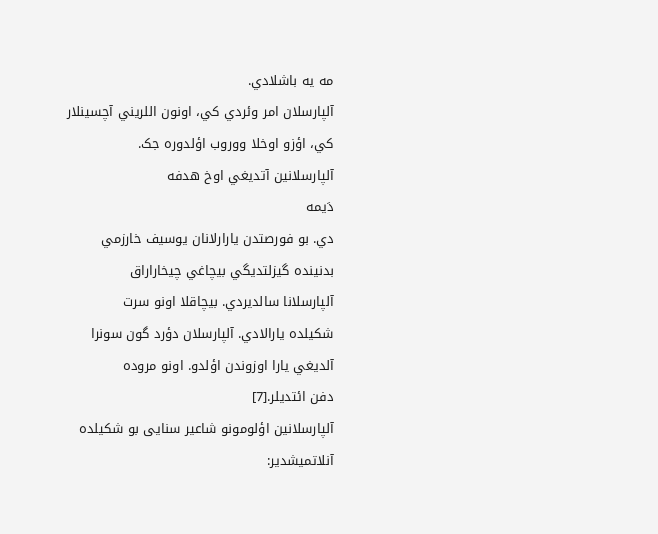مه يه باشلادي.
آلپارسلان امر وئردي کي، اونون اللريني آچسينلار کي، اؤزو اوخلا ووروب اؤلدوره جک.
آلپارسلانين آتديغي اوخ هدفه
دَيمه
دي. بو فورصتدن يارارلانان يوسيف خارزمي بدنينده گيزلتديگي بيچاغي چيخاراراق
آلپارسلانا سالديردي. بيچاقلا اونو سرت
شکيلده يارالادي. آلپارسلان دؤرد گون سونرا آلديغي يارا اوزوندن اؤلدو. اونو مروده
دفن ائتديلر.[7]
آلپارسلانين اؤلومونو شاعير سنايی بو شکيلده آنلاتميشدير: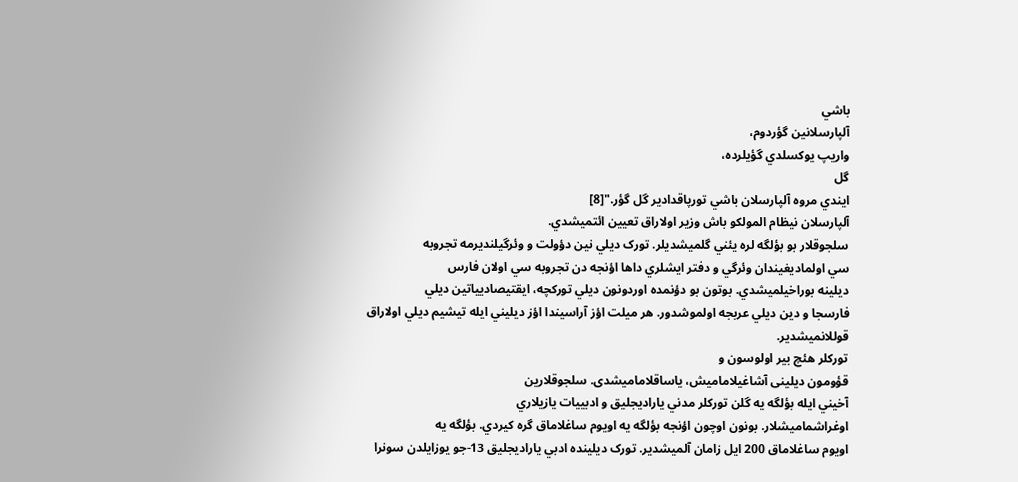باشي
آلپارسلانين گؤردوم،
واريپ يوکسلدي گؤيلرده،
گل
ايندي مروه آلپارسلان باشي تورپاقدادير گل گؤر."[8]
آلپارسلان نيظام المولکو باش وزير اولاراق تعيين ائتميشدي.
سلجوقلار بو بؤلگه لره يئني گلميشديلر. تورک ديلي نين دؤولت و وئرگيلنديرمه تجروبه
سي اولماديغيندان وئرگي و دفتر ايشلري داها اؤنجه دن تجروبه سي اولان فارس
ديلينه بوراخيلميشدي. بوتون بو دؤنمده اوردونون ديلي تورکچه، ايقتيصاديياتين ديلي
فارسجا و دين ديلي عربجه اولموشدور. هر ميلت اؤز آراسيندا اؤز ديليني ايله تيشيم ديلي اولاراق
قوللانميشدیر.
تورکلر هئچ بیر اولوسون و
قؤومون دیلینی آشاغیلامامیش، یاساقلامامیشدی. سلجوقلارين
آخيني ايله بؤلگه يه گلن تورکلر مدني ياراديجليق و ادبييات يازيلاري
اوغراشماميشلار. بونون اوچون اؤنجه بؤلگه يه اويوم ساغلاماق گره کيردي. بؤلگه يه
اويوم ساغلاماق 200 ايل زامان آلميشدير. تورک ديلينده ادبي ياراديجليق 13-جو يوزايلدن سونرا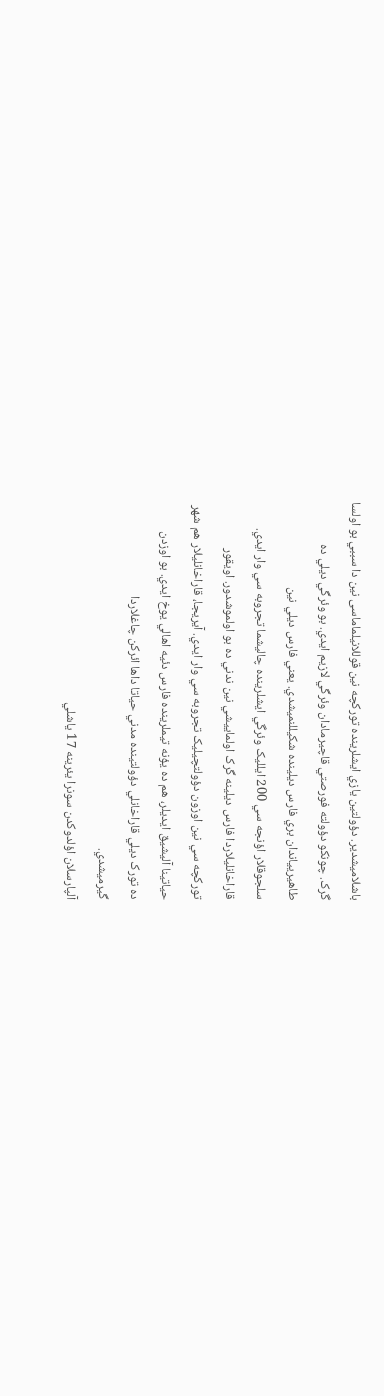باشلاميشدير. دؤولتين يازي ايشلرينده تورکچه نين قوللانيلماماسی نین دا سببي بو اولسا
گرک. چونکو دؤولته فورصتي قاچيرمادان وئرگي لازيم ايدي. بو وئرگي ديلي ده
طاهيريياندان بري فارس ديلينده شکيللنميشدي. يعني فارس ديلي نين
سلجوقلار اؤنجه سي 200 ايلليک وئرگي ايشلرينده چاليشما تجروبه سي وار ايدي.
قاراخانليلاردا فارس ديلينه گرک اولماييشي نين ندني ده بو اولموشدور. اويقور
تورکچه سي نين اوزون دؤولتچيليک تجروبه سي وار ايدي. آيريجا، قاراخانليلار هم شهر
حياتينا آليشيق ايديلر، هم ده يؤنه تيملرينده فارس دئيه اهالي يوخ ايدي. بو اوزدن
ده تورک ديلي قاراخانلي دؤولتينده مدني حياتا داها ائرکن چاغلاردا
گيرميشدي.
آلپارسلان اؤلدوکدن سونرا يئرينه 17 ياشلي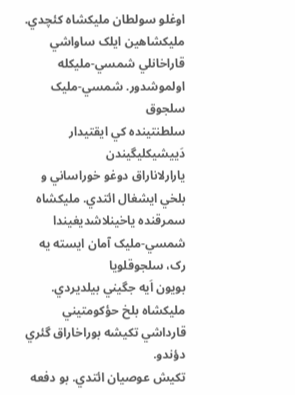اوغلو سولطان مليکشاه کئچدي.
مليکشاهين ايلک ساواشي قاراخانلي شمسي-مليکله اولموشدور. شمسي-مليک سلجوق
سلطنتينده کي ايقتيدار دَييشيکليگيندن
يارارلاناراق دوغو خوراساني و بلخي ايشغال ائتدي. مليکشاه سمرقنده ياخينلاشديغيندا
شمسي-مليک آمان ايسته يه رک، سلجوقلويا
بويون اَيه جگيني بيلديردي. مليکشاه بلخ حؤکومتيني قارداشي تکيشه بوراخاراق گئري دؤندو.
تکيش عوصيان ائتدي. بو دفعه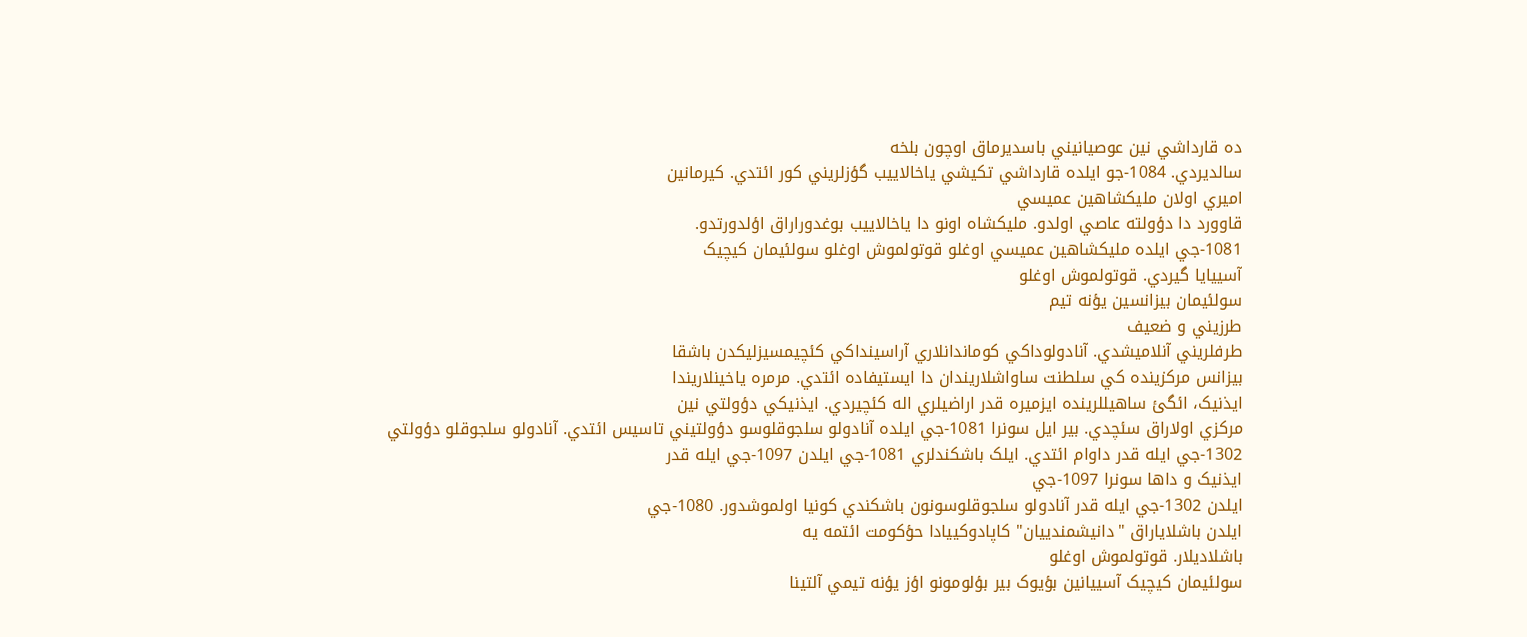ده قارداشي نين عوصيانيني باسديرماق اوچون بلخه
سالديردي. 1084-جو ايلده قارداشي تکيشي ياخالاييب گؤزلريني کور ائتدي. کيرمانين
اميري اولان مليکشاهين عميسي
قاوورد دا دؤولته عاصي اولدو. مليکشاه اونو دا ياخالاييب بوغدوراراق اؤلدورتدو.
1081-جي ايلده مليکشاهين عميسي اوغلو قوتولموش اوغلو سولئيمان کيچيک
آسييايا گيردي. قوتولموش اوغلو
سولئيمان بيزانسين يؤنه تيم
طرزيني و ضعيف
طرفلريني آنلاميشدي. آنادولوداکي کوماندانلاري آراسينداکي کئچيمسيزليکدن باشقا
بيزانس مرکزينده کي سلطنت ساواشلاريندان دا ايستيفاده ائتدي. مرمره ياخينلاريندا
ايذنيک، ائگئ ساهيللرينده ايزميره قدر اراضيلري اله کئچيردي. ايذنيکي دؤولتي نين
مرکزي اولاراق سئچدي. بير ايل سونرا 1081-جي ايلده آنادولو سلجوقلوسو دؤولتيني تاسيس ائتدي. آنادولو سلجوقلو دؤولتي
1302-جي ايله قدر داوام ائتدي. ايلک باشکندلري 1081-جي ايلدن 1097-جي ايله قدر
ايذنيک و داها سونرا 1097-جي
ايلدن 1302-جي ايله قدر آنادولو سلجوقلوسونون باشکندي کونيا اولموشدور. 1080-جي
ايلدن باشلاياراق "دانيشمندييان" کاپادوکييادا حؤکومت ائتمه يه
باشلاديلار. قوتولموش اوغلو
سولئيمان کيچيک آسييانين بؤيوک بير بؤلومونو اؤز يؤنه تيمي آلتينا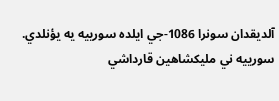آلديقدان سونرا 1086-جي ايلده سورييه يه يؤنلدي. سورييه ني مليکشاهين قارداشي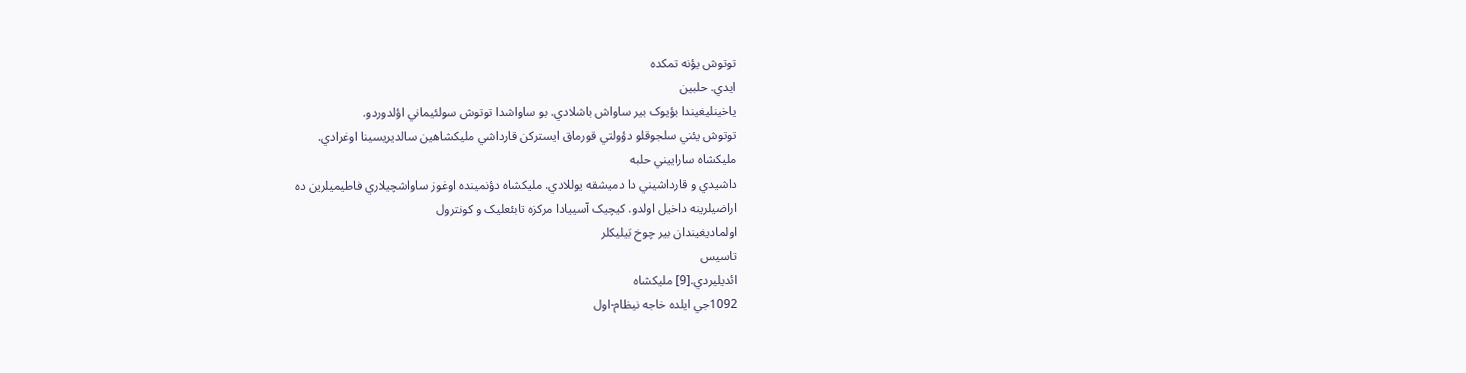توتوش يؤنه تمکده
ايدي. حلبين
ياخينليغيندا بؤيوک بير ساواش باشلادي. بو ساواشدا توتوش سولئيماني اؤلدوردو.
توتوش يئني سلجوقلو دؤولتي قورماق ايسترکن قارداشي مليکشاهين سالديريسينا اوغرادي.
مليکشاه ساراييني حلبه
داشيدي و قارداشيني دا دميشقه يوللادي. مليکشاه دؤنمينده اوغوز ساواشچيلاري فاطيميلرين ده
اراضيلرينه داخيل اولدو. کيچيک آسييادا مرکزه تابئعليک و کونترول
اولماديغيندان بير چوخ بَيليکلر
تاسيس
ائديليردي.[9] مليکشاه
1092جي ايلده خاجه نيظام-اول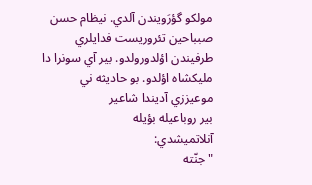مولکو گؤرَويندن آلدي. نيظام حسن صبباحين تئروريست فدايلري
طرفيندن اؤلدورولدو. بير آي سونرا دا مليکشاه اؤلدو. بو حاديثه ني موعيززي آديندا شاعير
بير روباعيله بؤيله
آنلاتميشدي:
"جنّته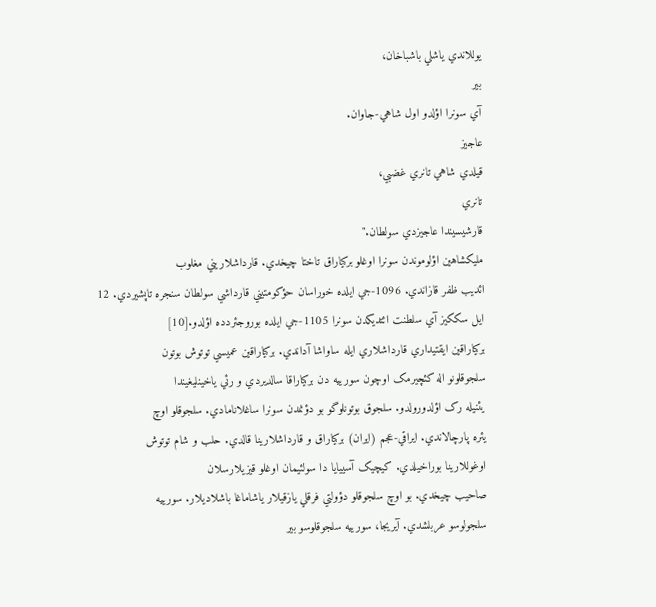يوللاندي ياشلي باشباخان،
بير
آي سونرا اؤلدو اول شاهي-جاوان.
عاجيز
قيلدي شاهي تانري غضبي،
تانري
قارشيسيندا عاجيزدي سولطان."
مليکشاهين اؤلوموندن سونرا اوغلو برکياراق تاختا چيخدي. قارداشلاريني مغلوب
ائديب ظفر قازاندي. 1096-جي ايلده خوراسان حؤکومتيني قارداشي سولطان سنجره تاپشيردي. 12
ايل سککيز آي سلطنت ائتديکدن سونرا 1105-جي ايلده بوروجئردده اؤلدو.[10]
برکياراقين ايقتيداري قارداشلاري ايله ساواشا آداندي. برکياراقين عميسي توتوش بوتون
سلجوقلونو اله کئچيرمک اوچون سورييه دن برکياراقا سالديردي و رئي ياخينليغيندا
يئنيله رک اؤلدورولدو. سلجوق بوتونلوگو بو دؤنمدن سونرا ساغلانامادي. سلجوقلو اوچ
يئره پارچالاندي. ايراقي-عجم (ايران) برکياراق و قارداشلارينا قالدي. حلب و شام توتوش
اوغوللارينا بوراخيلدي. کيچيک آسييايا دا سولئيمان اوغلو قيزيلارسلان
صاحيب چيخدي. بو اوچ سلجوقلو دؤولتي فرقلي يازقيلار ياشاماغا باشلاديلار. سورييه
سلجولوسو عربلشدي. آيريجا، سورييه سلجوقلوسو بير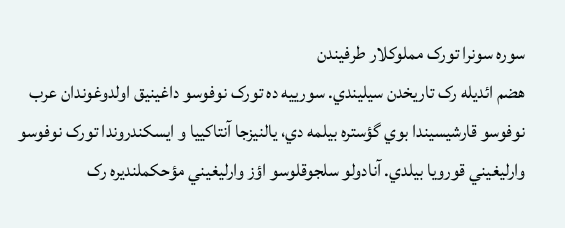سوره سونرا تورک مملوکلار طرفيندن
هضم ائديله رک تاريخدن سيليندي. سورييه ده تورک نوفوسو داغينيق اولدوغوندان عرب
نوفوسو قارشيسيندا بوي گؤستره بيلمه دي، يالنيزجا آنتاکييا و ايسکندروندا تورک نوفوسو
وارليغيني قورويا بيلدي. آنادولو سلجوقلوسو اؤز وارليغيني مؤحکملنديره رک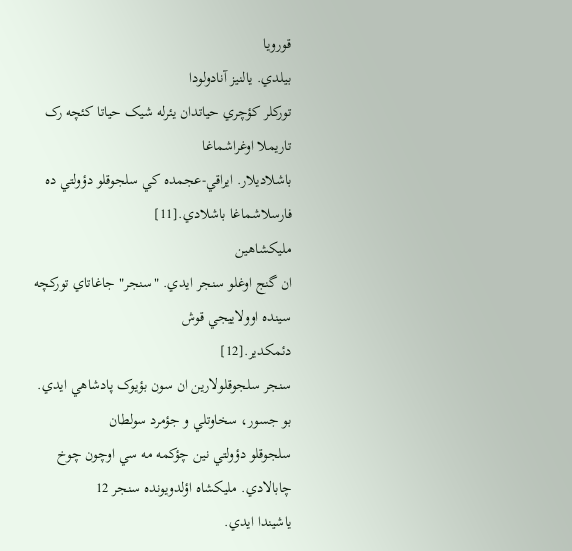قورويا
بيلدي. يالنيز آنادولودا
تورکلر کؤچري حياتدان يئرله شيک حياتا کئچه رک تاريملا اوغراشماغا
باشلاديلار. ايراقي-عجمده کي سلجوقلو دؤولتي ده فارسلاشماغا باشلادي.[11]
مليکشاهين
ان گنج اوغلو سنجر ايدي. "سنجر" جاغاتاي تورکچه سينده اوولاييجي قوش
دئمکدير.[12]
سنجر سلجوقلولارين ان سون بؤيوک پادشاهي ايدي. بو جسور، سخاوتلي و جؤمرد سولطان
سلجوقلو دؤولتي نين چؤکمه مه سي اوچون چوخ چابالادي. مليکشاه اؤلدويونده سنجر 12
ياشيندا ايدي.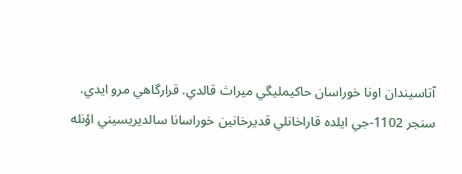آتاسيندان اونا خوراسان حاکيمليگي ميراث قالدي. قرارگاهي مرو ايدي.
سنجر 1102-جي ايلده قاراخانلي قديرخانين خوراسانا سالديريسيني اؤنله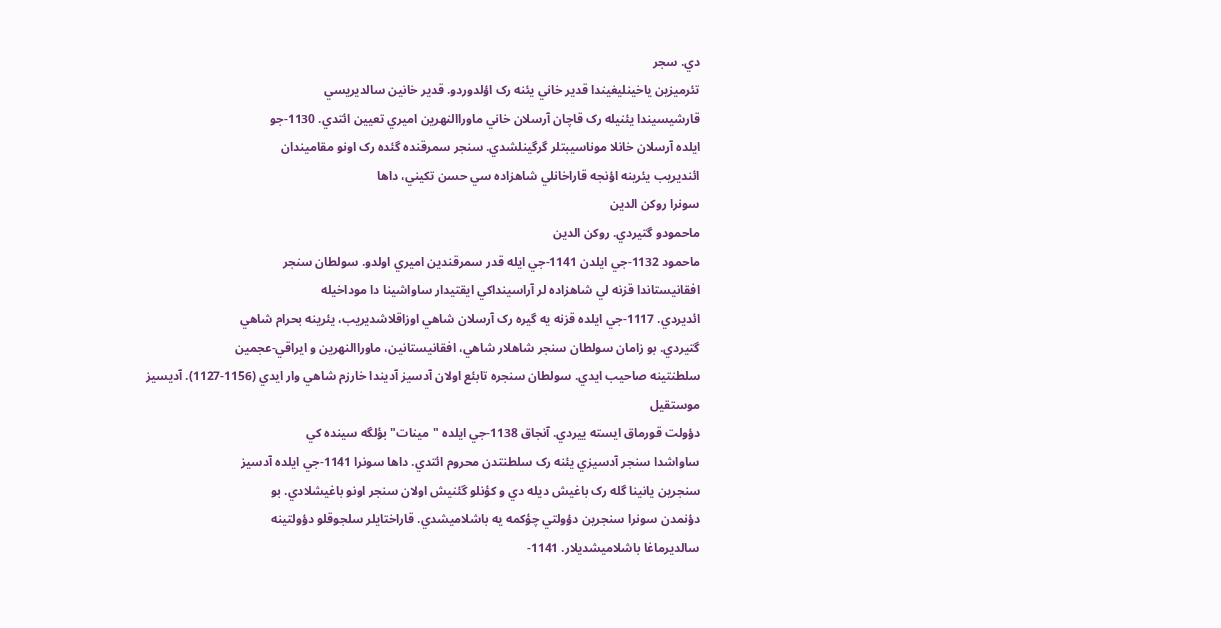دي. سجر
تئرميزين ياخينليغيندا قدير خاني يئنه رک اؤلدوردو. قدير خانين سالديريسي
قارشيسيندا يئنيله رک قاچان آرسلان خاني ماوراالنهرين اميري تعيين ائتدي. 1130-جو
ايلده آرسلان خانلا موناسيبتلر گرگينلشدي. سنجر سمرقنده گئده رک اونو مقاميندان
ائنديريب يئرينه اؤنجه قاراخانلي شاهزاده سي حسن تکيني، داها
سونرا روکن الدين
ماحمودو گتيردي. روکن الدين
ماحمود 1132-جي ايلدن 1141-جي ايله قدر سمرقندين اميري اولدو. سولطان سنجر
افقانيستاندا قزنه لي شاهزاده لر آراسينداکي ايقتيدار ساواشينا دا موداخيله
ائديردي. 1117-جي ايلده قزنه يه گيره رک آرسلان شاهي اوزاقلاشديریب، يئرينه بحرام شاهي
گتيردي. بو زامان سولطان سنجر شاهلار شاهي، افقانيستانين، ماوراالنهرين و ايراقي-عجمين
سلطنتينه صاحيب ايدي. سولطان سنجره تابئع اولان آدسيز آديندا خارزم شاهي وار ايدي (1156-1127). آديسيز موستقيل
دؤولت قورماق ايسته ييردي. آنجاق 1138-جي ايلده "مينات" بؤلگه سينده کي
ساواشدا سنجر آدسيزي يئنه رک سلطنتدن محروم ائتدي. داها سونرا 1141-جي ايلده آدسيز
سنجرين يانينا گله رک باغيش ديله دي و کؤنلو گئنيش اولان سنجر اونو باغيشلادي. بو
دؤنمدن سونرا سنجرين دؤولتي چؤکمه يه باشلاميشدي. قاراختايلر سلجوقلو دؤولتينه
سالديرماغا باشلاميشديلار. 1141-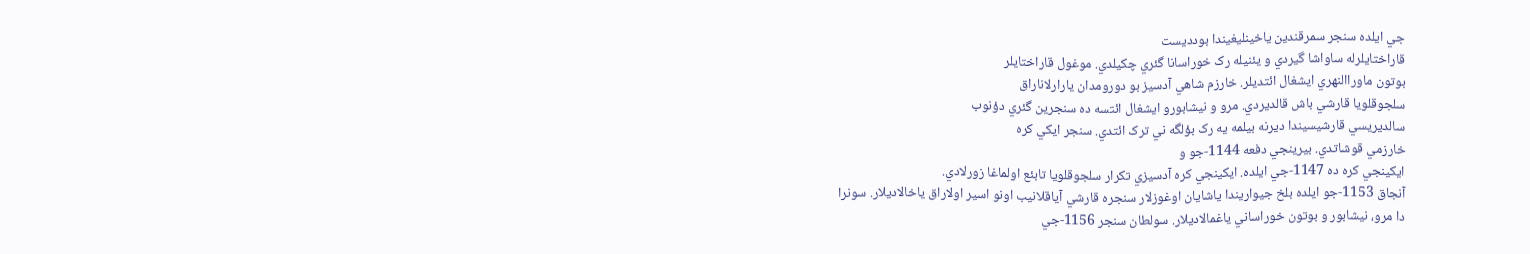جي ايلده سنجر سمرقندين ياخينليغيندا بودديست
قاراختايلرله ساواشا گيردي و يئنيله رک خوراسانا گئري چکيلدي. موغول قاراختايلر
بوتون ماوراالنهري ايشغال ائتديلر. خارزم شاهي آدسيز بو دورومدان يارارلاناراق
سلجوقلويا قارشي باش قالديردي. مرو و نيشابورو ايشغال ائتسه ده سنجرين گئري دؤنوب
سالديريسي قارشيسيندا ديرنه بيلمه يه رک بؤلگه ني ترک ائتدي. سنجر ايکي کره
خارزمي قوشاتدي. بيرينجي دفعه 1144-جو و
ايکينجي کره ده 1147-جي ايلده. ايکينجي کره آدسيزي تکرار سلجوقلويا تابئع اولماغا زورلادي.
آنجاق 1153-جو ايلده بلخ جيواريندا ياشايان اوغوزلار سنجره قارشي آياقلانیب اونو اسير اولاراق ياخالاديلار. سونرا
دا مرو، نيشابور و بوتون خوراساني ياغمالاديلار. سولطان سنجر 1156-جي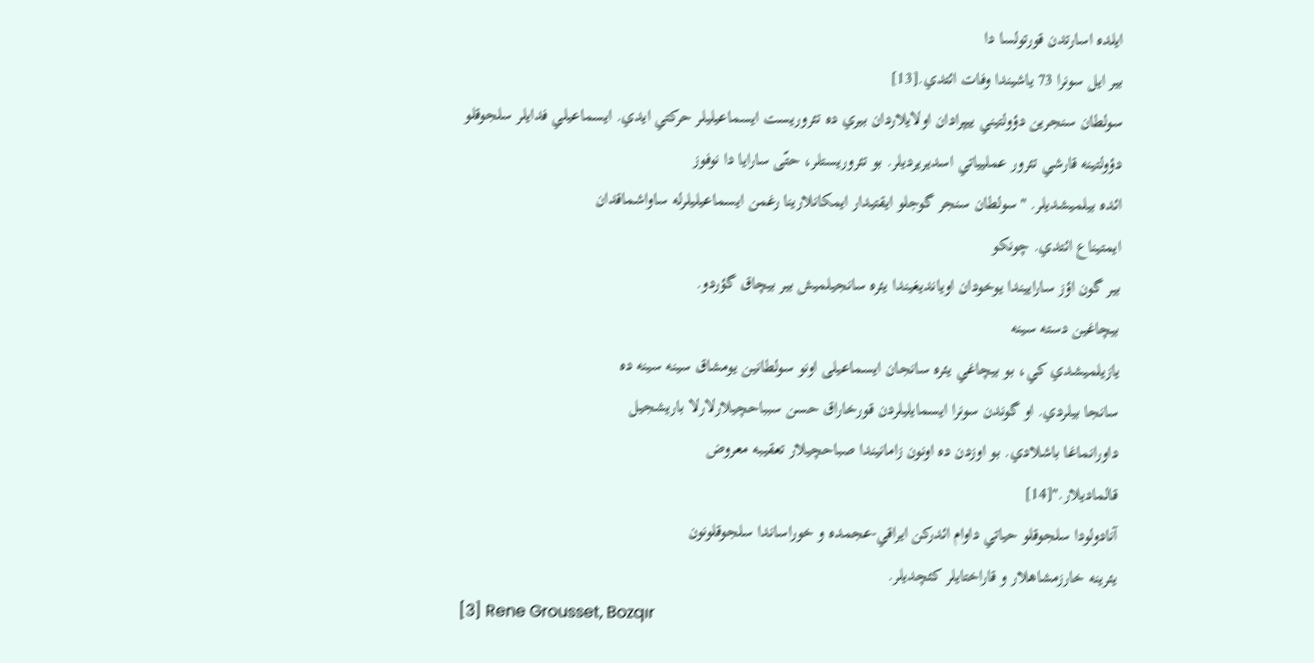ايلده اسارتدن قورتولسا دا
بير ايل سونرا 73 ياشيندا وفات ائتدي.[13]
سولطان سنجرين دؤولتيني ييپرادان اولايلاردان بيري ده تئروريست ايسماعيليلر حرکتي ايدي. ايسماعيلي فدايلر سلجوقلو
دؤولتينه قارشي تئرور عمليياتي اسديريرديلر. بو تئروريستلر، حتّی سارايا دا نوفوز
ائده بيلميشديلر. "سولطان سنجر گوجلو ايقتيدار ايمکانلارينا رغمن ايسماعيليلرله ساواشماقدان
ايمتيناع ائتدي. چونکو
بير گون اؤز ساراييندا يوخودان اويانديغيندا يئره سانجيلميش بير بيچاق گؤردو.
بيچاغين دسته سينه
يازيلميشدي کي، بو بيچاغي يئره سانجان ايسماعیلی اونو سولطانين يومشاق سينه سينه ده
سانجا بيلردي. او گوندن سونرا ايسمايليلردن قورخاراق حسن سبباحچيلارلارلا باريشجيل
داورانماغا باشلادي. بو اوزدن ده اونون زامانيندا صباحچيلار تعقيبه معروض
قالماديلار."[14]
آنادولودا سلجوقلو حياتي داوام ائدرکن ايراقي-عجمده و خوراساندا سلجوقلونون
يئرينه خارزمشاهلار و قاراختايلر کئچديلر.
[3] Rene Grousset, Bozqır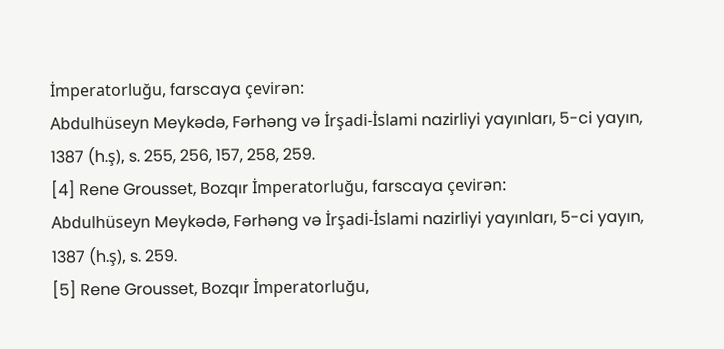İmperatorluğu, farscaya çevirən:
Abdulhüseyn Meykədə, Fərhəng və İrşadi-İslami nazirliyi yayınları, 5-ci yayın,
1387 (h.ş), s. 255, 256, 157, 258, 259.
[4] Rene Grousset, Bozqır İmperatorluğu, farscaya çevirən:
Abdulhüseyn Meykədə, Fərhəng və İrşadi-İslami nazirliyi yayınları, 5-ci yayın,
1387 (h.ş), s. 259.
[5] Rene Grousset, Bozqır İmperatorluğu,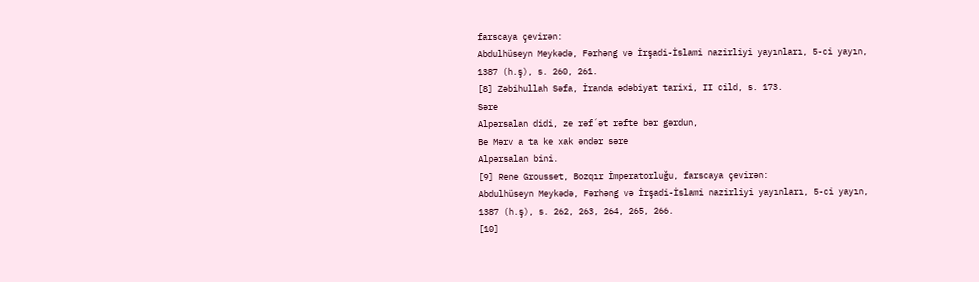farscaya çevirən:
Abdulhüseyn Meykədə, Fərhəng və İrşadi-İslami nazirliyi yayınları, 5-ci yayın,
1387 (h.ş), s. 260, 261.
[8] Zəbihullah Səfa, İranda ədəbiyat tarixi, II cild, s. 173.
Səre
Alpərsalan didi, ze rəf´ət rəfte bər gərdun,
Be Mərv a ta ke xak əndər səre
Alpərsalan bini.
[9] Rene Grousset, Bozqır İmperatorluğu, farscaya çevirən:
Abdulhüseyn Meykədə, Fərhəng və İrşadi-İslami nazirliyi yayınları, 5-ci yayın,
1387 (h.ş), s. 262, 263, 264, 265, 266.
[10]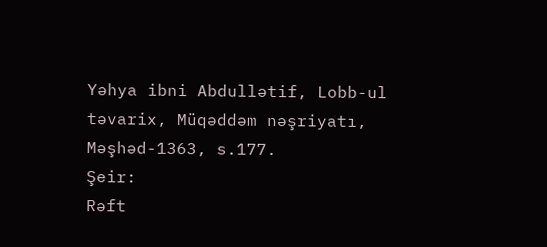Yəhya ibni Abdullətif, Lobb-ul təvarix, Müqəddəm nəşriyatı,
Məşhəd-1363, s.177.
Şeir:
Rəft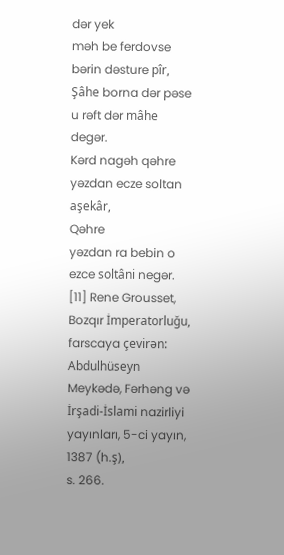dər yek
məh be ferdovse bərin dəsture pîr,
Şâhe borna dər pəse u rəft dər mâhe
degər.
Kərd nagəh qəhre yəzdan ecze soltan
aşekâr,
Qəhre
yəzdan ra bebin o ezce soltâni negər.
[11] Rene Grousset, Bozqır İmperatorluğu, farscaya çevirən: Abdulhüseyn
Meykədə, Fərhəng və İrşadi-İslami nazirliyi yayınları, 5-ci yayın, 1387 (h.ş),
s. 266.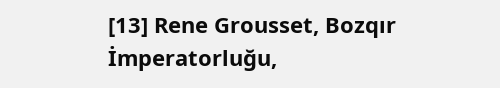[13] Rene Grousset, Bozqır İmperatorluğu,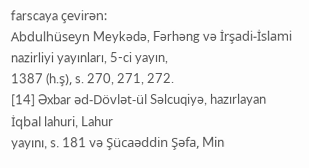farscaya çevirən:
Abdulhüseyn Meykədə, Fərhəng və İrşadi-İslami nazirliyi yayınları, 5-ci yayın,
1387 (h.ş), s. 270, 271, 272.
[14] Əxbar əd-Dövlət-ül Səlcuqiyə, hazırlayan İqbal lahuri, Lahur
yayını, s. 181 və Şücaəddin Şəfa, Min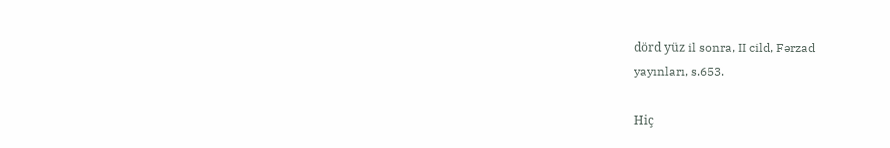dörd yüz il sonra, II cild, Fərzad
yayınları, s.653.

Hiç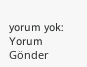yorum yok:
Yorum Gönder